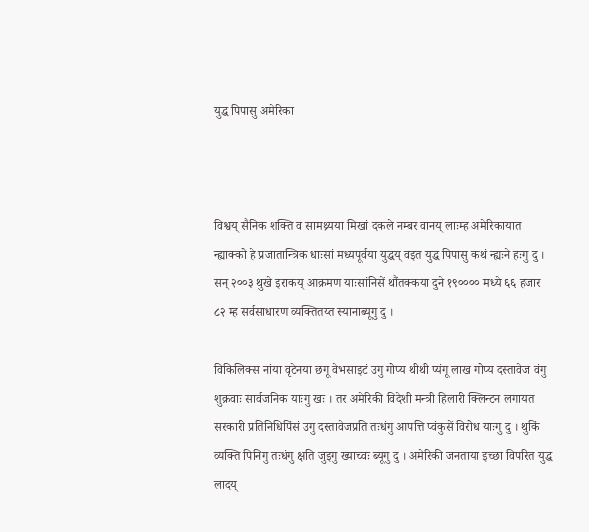युद्ध पिपासु अमेरिका



विश्वय् सैनिक शक्ति व सामथ्र्यया मिखां दकले नम्बर वानय् लाःम्ह अमेरिकायात न्ह्याक्को हे प्रजातान्त्रिक धाःसां मध्यपूर्वया युद्धय् वइत युद्ध पिपासु कथं न्ह्यःने हःगु दु । सन् २००३ थुखे इराकय् आक्रमण याःसांनिसें थौंतक्कया दुने १९०००० मध्ये ६६ हजार ८२ म्ह सर्वसाधारण व्यक्तितय्त स्यानाब्यूगु दु ।

विकिलिक्स नांया वृटेनया छगू वेभसाइटं उगु गोप्य थीथी प्यंगू लाख गोप्य दस्तावेज वंगु शुक्रवाः सार्वजनिक याःगु खः । तर अमेरिकी विदेशी मन्त्री हिलारी क्लिन्टन लगायत सरकारी प्रतिनिधिपिंसं उगु दस्तावेजप्रति तःधंगु आपत्ति प्वंकुसें विरोध याःगु दु । थुकिं व्यक्ति पिनिगु तःधंगु क्षति जुइगु ख्याच्वः ब्यूगु दु । अमेरिकी जनताया इच्छा विपरित युद्ध लादय्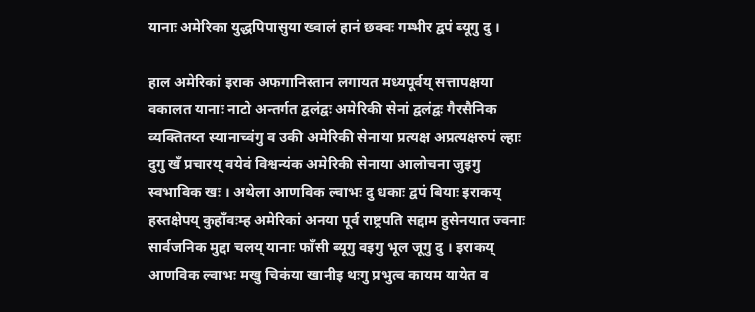यानाः अमेरिका युद्धपिपासुया ख्वालं हानं छक्वः गम्भीर द्वपं ब्यूगु दु ।

हाल अमेरिकां इराक अफगानिस्तान लगायत मध्यपूर्वय् सत्तापक्षया वकालत यानाः नाटो अन्तर्गत द्वलंद्वः अमेरिकी सेनां द्वलंद्वः गैरसैनिक व्यक्तितय्त स्यानाच्वंगु व उकी अमेरिकी सेनाया प्रत्यक्ष अप्रत्यक्षरुपं ल्हाः दुगु खँ प्रचारय् वयेवं विश्वन्यंक अमेरिकी सेनाया आलोचना जुइगु स्वभाविक खः । अथेला आणविक ल्वाभः दु धकाः द्वपं बियाः इराकय् हस्तक्षेपय् कुहाँवःम्ह अमेरिकां अनया पूर्व राष्ट्रपति सद्दाम हुसेनयात ज्वनाः सार्वजनिक मुद्दा चलय् यानाः फाँसी ब्यूगु वइगु भूल जूगु दु । इराकय् आणविक ल्वाभः मखु चिकंया खानीइ थःगु प्रभुत्व कायम यायेत व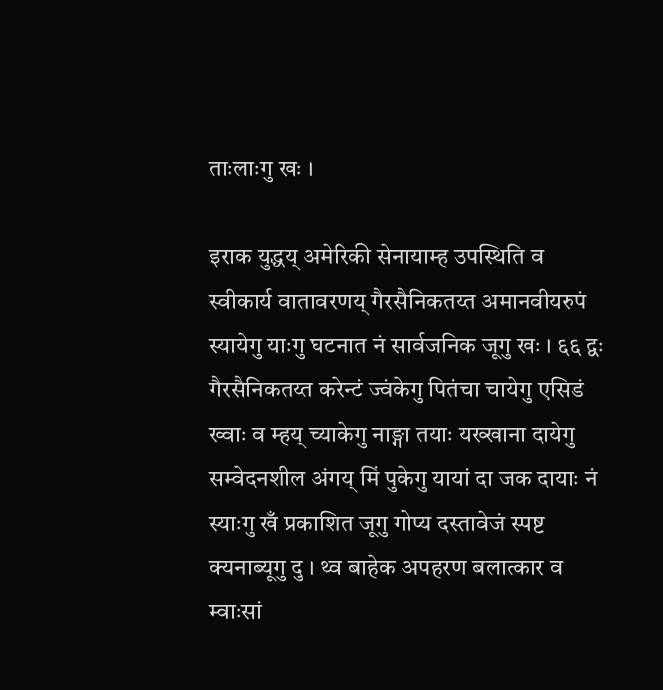ताःलाःगु खः ।

इराक युद्धय् अमेरिकी सेनायाम्ह उपस्थिति व स्वीकार्य वातावरणय् गैरसैनिकतय्त अमानवीयरुपं स्यायेगु याःगु घटनात नं सार्वजनिक जूगु खः । ६६ द्वः गैरसैनिकतय्त करेन्टं ज्वंकेगु पितंचा चायेगु एसिडं ख्वाः व म्हय् च्याकेगु नाङ्गा तयाः यख्खाना दायेगु सम्वेदनशील अंगय् मिं पुकेगु यायां दा जक दायाः नं स्याःगु खँ प्रकाशित जूगु गोप्य दस्तावेजं स्पष्ट क्यनाब्यूगु दु । थ्व बाहेक अपहरण बलात्कार व म्वाःसां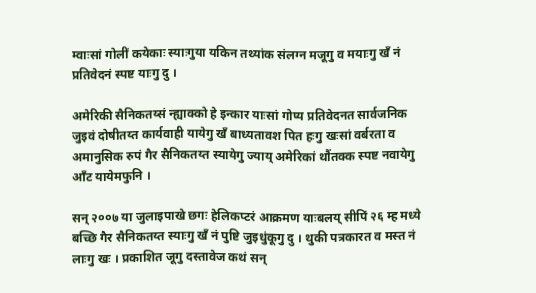म्वाःसां गोलीं कयेकाः स्याःगुया यकिन तथ्यांक संलग्न मजूगु व मयाःगु खँ नं प्रतिवेदनं स्पष्ट याःगु दु ।

अमेरिकी सैनिकतय्सं न्ह्याक्को हे इन्कार याःसां गोप्य प्रतिवेदनत सार्वजनिक जुइवं दोषीतय्त कार्यवाही यायेगु खँ बाध्यतावश पित हःगु खःसां वर्बरता व अमानुसिक रुपं गैर सैनिकतय्त स्यायेगु ज्याय् अमेरिकां थौंतक्क स्पष्ट नवायेगु आँट यायेमफुनि ।

सन् २००७ या जुलाइपाखे छगः हेलिकप्टरं आक्रमण याःबलय् सीपिं २६ म्ह मध्ये बच्छि गैर सैनिकतय्त स्याःगु खँ नं पुष्टि जुइधुंकूगु दु । थुकी पत्रकारत व मस्त नं लाःगु खः । प्रकाशित जूगु दस्तावेज कथं सन्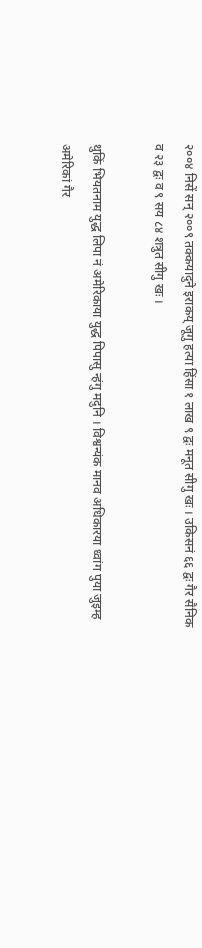२००४ निसें सन् २००९ तक्कयादुने इराकय् जूगु हत्या हिंसा १ लाख ९ द्वः मनूत सीगु खः । उकिसनं ६६ द्वः गैर सैनिक व २३ द्वः व ९ सय ८४ शत्रुत सीगु खः ।

थुकिं भियतनाम युद्ध लिपा नं अमेरिकाया युद्ध पिपासु न्हंगु मदुनि । विश्वन्यंक मानव अधिकारया ध्वांग पुया जुइम्ह अमेरिकां गैर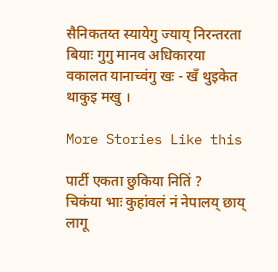सैनिकतय्त स्यायेगु ज्याय् निरन्तरता बियाः गुगु मानव अधिकारया वकालत यानाच्वंगु खः - खँ थुइकेत थाकुइ मखु ।

More Stories Like this

पार्टी एकता छुकिया नितिं ?
चिकंया भाः कुहांवलं नं नेपालय् छाय् लागू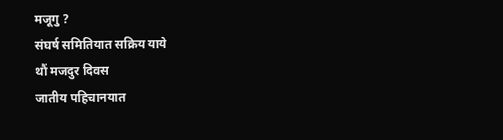मजूगु ?
संघर्ष समितियात सक्रिय याये
थौं मजदुर दिवस
जातीय पहिचानयात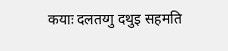कयाः दलतय्गु दथुइ सहमति